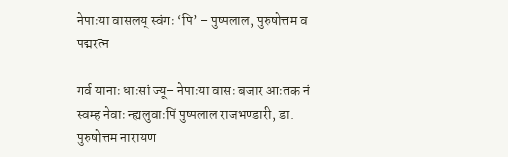नेपाःया वासलय् स्वंगः ‘पि’ – पुष्पलाल, पुरुषोत्तम व पद्मरत्न

गर्व यानाः धाःसां ज्यू– नेपाःया वासः बजार आःतक नं स्वम्ह नेवाः न्ह्यलुवाःपिं पुष्पलाल राजभण्डारी, डा. पुरुषोत्तम नारायण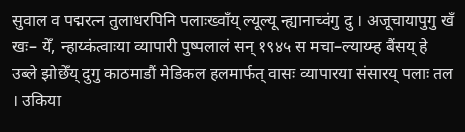सुवाल व पद्मरत्न तुलाधरपिनि पलाःख्वाँय् ल्यूल्यू न्ह्यानाच्वंगु दु । अजूचायापुगु खँ खः– येँ, न्हाय्कंत्वाःया व्यापारी पुष्पलालं सन् १९४५ स मचा–ल्याय्म्ह बैंसय् हे उब्ले झोछेँय् दुगु काठमाडौं मेडिकल हलमार्फत् वासः व्यापारया संसारय् पलाः तल । उकिया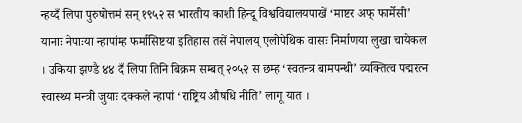न्हय्दँ लिपा पुरुषोत्तमं सन् १९५२ स भारतीय काशी हिन्दू विश्वविद्यालयपाखें ‘माष्टर अफ् फार्मेसी’ यानाः नेपाःया न्हापांम्ह फर्मासिष्टया इतिहास तसें नेपालय् एलोपेथिक वासः निर्माणया लुखा चायेकल । उकिया झण्डै ४४ दँ लिपा तिनि बिक्रम सम्बत् २०५२ स छम्ह ‘स्वतन्त्र बामपन्थी’ व्यक्तित्व पद्मरत्न स्वास्थ्य मन्त्री जुयाः दक्कले न्हापां ‘राष्ट्रिय औषधि नीति’ लागू यात ।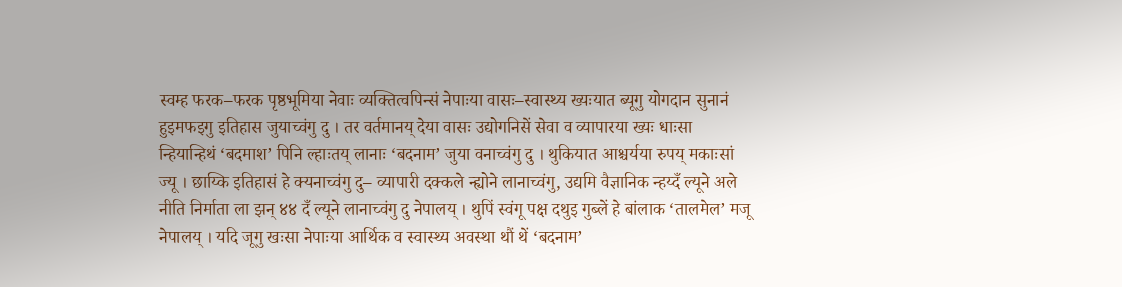स्वम्ह फरक–फरक पृष्ठभूमिया नेवाः व्यक्तित्वपिन्सं नेपाःया वासः–स्वास्थ्य ख्यःयात ब्यूगु योगदान सुनानं हुइमफइगु इतिहास जुयाच्वंगु दु । तर वर्तमानय् देया वासः उद्योगनिसें सेवा व व्यापारया ख्यः धाःसा न्हियान्हिथं ‘बदमाश’ पिनि ल्हाःतय् लानाः ‘बदनाम’ जुया वनाच्वंगु दु । थुकियात आश्चर्यया रुपय् मकाःसां ज्यू । छाय्कि इतिहासं हे क्यनाच्वंगु दु– व्यापारी दक्कले न्ह्योने लानाच्वंगु, उद्यमि वैज्ञानिक न्हय्दँ ल्यूने अले नीति निर्माता ला झन् ४४ दँ ल्यूने लानाच्वंगु दु नेपालय् । थुपिं स्वंगू पक्ष दथुइ गुब्लें हे बांलाक ‘तालमेल’ मजू नेपालय् । यदि जूगु खःसा नेपाःया आर्थिक व स्वास्थ्य अवस्था थौं थें ‘बदनाम’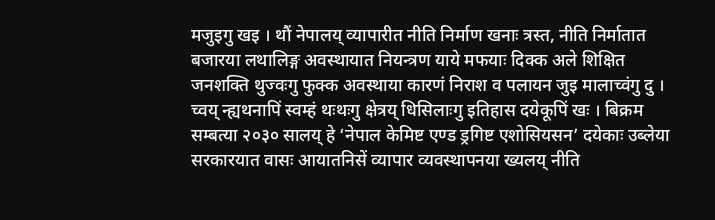मजुइगु खइ । थौं नेपालय् व्यापारीत नीति निर्माण खनाः त्रस्त, नीति निर्मातात बजारया लथालिङ्ग अवस्थायात नियन्त्रण याये मफयाः दिक्क अले शिक्षित जनशक्ति थुज्वःगु फुक्क अवस्थाया कारणं निराश व पलायन जुइ मालाच्वंगु दु ।
च्वय् न्ह्यथनापिं स्वम्हं थःथःगु क्षेत्रय् धिसिलाःगु इतिहास दयेकूपिं खः । बिक्रम सम्बत्या २०३० सालय् हे ‘नेपाल केमिष्ट एण्ड ड्रगिष्ट एशोसियसन’ दयेकाः उब्लेया सरकारयात वासः आयातनिसें व्यापार व्यवस्थापनया ख्यलय् नीति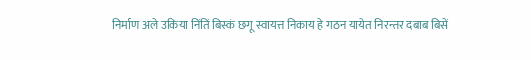निर्माण अले उकिया निंतिं बिस्कं छगू स्वायत्त निकाय हे गठन यायेत निरन्तर दबाब बिसें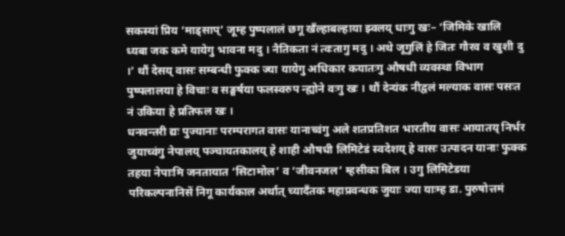सकस्यां प्रिय ‘माड्साप्’ जूम्ह पुष्पलालं छगू खँल्हाबल्हाया झ्वलय् धाःगु खः– ‘जिमिके खालि ध्यबा जक कमे यायेगु भावना मदु । नैतिकता नं त्वःतागु मदु । अथे जूगुलिं हे जितः गौरव व खुशी दु ।’ थौं देसय् वासः सम्बन्धी फुक्क ज्या यायेगु अधिकार कयातःगु औषधी व्यवस्था विभाग पुष्पलालया हे विचाः व सङ्घर्षया फलस्वरुप न्ह्योने वःगु खः । थौं देन्यंक नीद्वलं मल्याक वासः पसःत नं उकिया हे प्रतिफल खः ।
धनवन्तरी द्यः पुज्यानाः परम्परागत वासः यानाच्वंगु अले शतप्रतिशत भारतीय वासः आयातय् निर्भर जुयाच्वंगु नेपालय् पञ्चायतकालय् हे शाही औषधी लिमिटेडं स्वदेशय् हे वासः उत्पादन यानाः फुक्क तहया नेपाःमि जनतायात ‘सिटामोल’ व ‘जीवनजल’ म्हसीका बिल । उगु लिमिटेडया परिकल्पनानिसें निगू कार्यकाल अर्थात् च्यादँतक महाप्रवन्धक जुयाः ज्या याःम्ह डा. पुरुषोत्तमं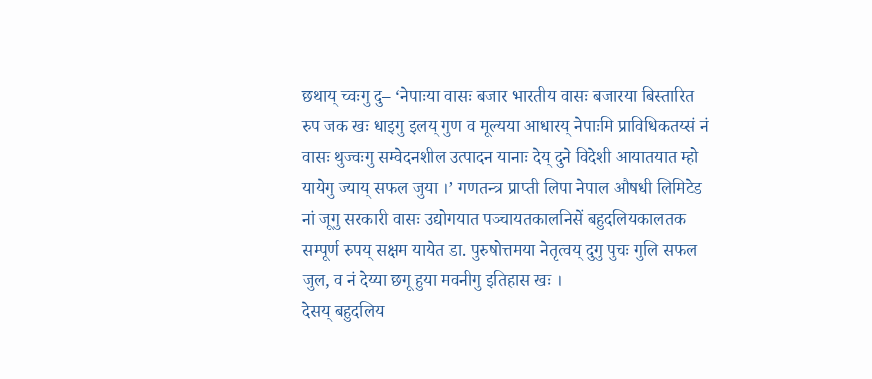छथाय् च्वःगु दु– ‘नेपाःया वासः बजार भारतीय वासः बजारया बिस्तारित रुप जक खः धाइगु इलय् गुण व मूल्यया आधारय् नेपाःमि प्राविधिकतय्सं नं वासः थुज्वःगु सम्वेदनशील उत्पादन यानाः देय् दुने विदेशी आयातयात म्हो यायेगु ज्याय् सफल जुया ।’ गणतन्त्र प्राप्ती लिपा नेपाल औषधी लिमिटेड नां जूगु सरकारी वासः उद्योगयात पञ्चायतकालनिसें बहुदलियकालतक सम्पूर्ण रुपय् सक्षम यायेत डा. पुरुषोत्तमया नेतृत्वय् दुगु पुचः गुलि सफल जुल, व नं देय्या छगू हुया मवनीगु इतिहास खः ।
देसय् बहुदलिय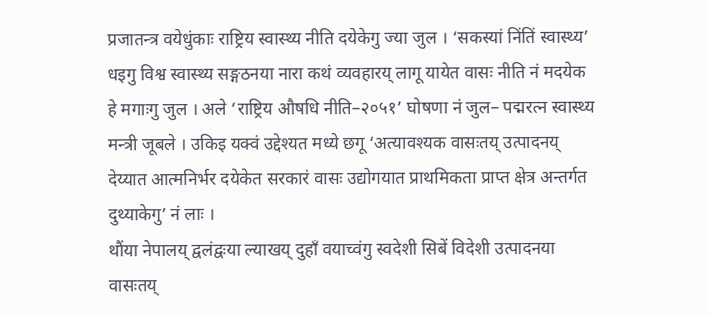प्रजातन्त्र वयेधुंकाः राष्ट्रिय स्वास्थ्य नीति दयेकेगु ज्या जुल । ‘सकस्यां निंतिं स्वास्थ्य’ धइगु विश्व स्वास्थ्य सङ्गठनया नारा कथं व्यवहारय् लागू यायेत वासः नीति नं मदयेक हे मगाःगु जुल । अले ‘राष्ट्रिय औषधि नीति–२०५१’ घोषणा नं जुल– पद्मरत्न स्वास्थ्य मन्त्री जूबले । उकिइ यक्वं उद्देश्यत मध्ये छगू ‘अत्यावश्यक वासःतय् उत्पादनय् देय्यात आत्मनिर्भर दयेकेत सरकारं वासः उद्योगयात प्राथमिकता प्राप्त क्षेत्र अन्तर्गत दुथ्याकेगु’ नं लाः ।
थौंया नेपालय् द्वलंद्वःया ल्याखय् दुहाँ वयाच्वंगु स्वदेशी सिबें विदेशी उत्पादनया वासःतय्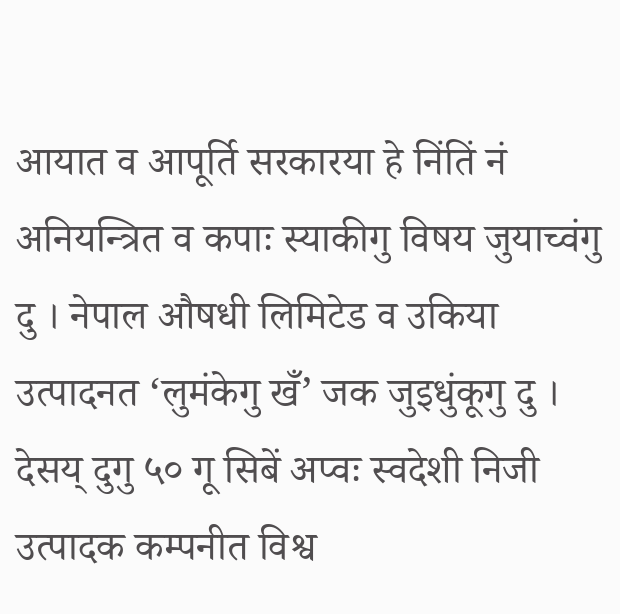आयात व आपूर्ति सरकारया हे निंतिं नं अनियन्त्रित व कपाः स्याकीगु विषय जुयाच्वंगु दु । नेपाल औषधी लिमिटेड व उकिया उत्पादनत ‘लुमंकेगु खँ’ जक जुइधुंकूगु दु । देसय् दुगु ५० गू सिबें अप्वः स्वदेशी निजी उत्पादक कम्पनीत विश्व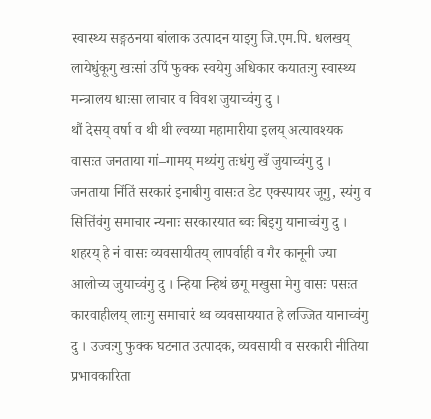स्वास्थ्य सङ्गठनया बांलाक उत्पादन याइगु जि.एम.पि. धलखय् लायेधुंकूगु खःसां उपिं फुक्क स्वयेगु अधिकार कयातःगु स्वास्थ्य मन्त्रालय धाःसा लाचार व विवश जुयाच्वंगु दु ।
थौं देसय् वर्षा व थी थी ल्वय्या महामारीया इलय् अत्यावश्यक वासःत जनताया गां–गामय् मथ्यंगु तःधंगु खँ जुयाच्वंगु दु । जनताया निंतिं सरकारं इनाबीगु वासःत डेट एक्स्पायर जूगु, स्यंगु व सित्तिंवंगु समाचार न्यनाः सरकारयात ब्वः बिइगु यानाच्वंगु दु । शहरय् हे नं वासः व्यवसायीतय् लापर्वाही व गैर कानूनी ज्या आलोच्य जुयाच्वंगु दु । न्हिया न्हिथं छगू मखुसा मेगु वासः पसःत कारवाहीलय् लाःगु समाचारं थ्व व्यवसाययात हे लज्जित यानाच्वंगु दु । उज्वःगु फुक्क घटनात उत्पादक, व्यवसायी व सरकारी नीतिया प्रभावकारिता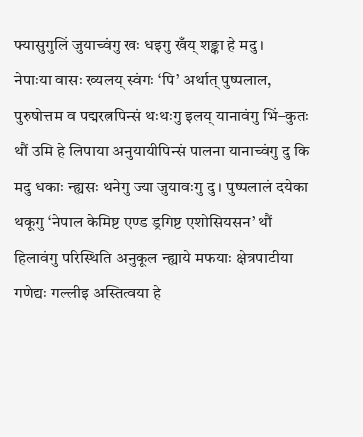फ्यासुगुलिं जुयाच्वंगु खः धइगु खँय् शङ्का हे मदु ।
नेपाःया वासः ख्यलय् स्वंगः ‘पि’ अर्थात् पुष्पलाल, पुरुषोत्तम व पद्मरत्नपिन्सं थःथःगु इलय् यानावंगु भिं–कुतः थौं उमि हे लिपाया अनुयायीपिन्सं पालना यानाच्वंगु दु कि मदु धकाः न्ह्यसः थनेगु ज्या जुयावःगु दु । पुष्पलालं दयेका थकूगु ‘नेपाल केमिष्ट एण्ड ड्रगिष्ट एशोसियसन’ थौं हिलावंगु परिस्थिति अनुकूल न्ह्याये मफयाः क्षेत्रपाटीया गणेद्यः गल्लीइ अस्तित्वया हे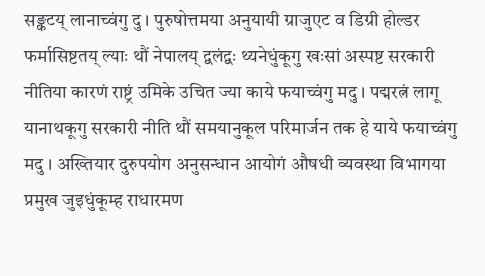सङ्कटय् लानाच्वंगु दु । पुरुषोत्तमया अनुयायी ग्राजुएट व डिग्री होल्डर फर्मासिष्टतय् ल्याः थौं नेपालय् द्वलंद्वः थ्यनेधुंकूगु खःसां अस्पष्ट सरकारी नीतिया कारणं राष्ट्रं उमिके उचित ज्या काये फयाच्वंगु मदु । पद्मरत्नं लागू यानाथकूगु सरकारी नीति थौं समयानुकूल परिमार्जन तक हे याये फयाच्वंगु मदु । अख्तियार दुरुपयोग अनुसन्धान आयोगं औषधी व्यवस्था विभागया प्रमुख जुइधुंकूम्ह राधारमण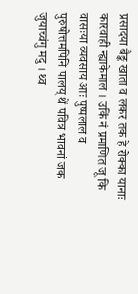प्रसादया बैङ्क खाता व लकर तक हे रोक्का यानाः कारवाही न्ह्याकेमाल । उकिं नं प्रमाणित जू कि वासःया व्यवसाय आः पुष्पलाल व पुरुषोत्तमपिनि पालय् थें पवित्र भावनां जक जुयाच्वंगु मदु । थ्व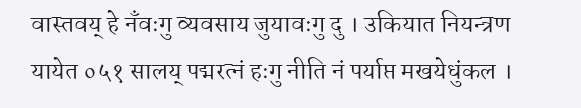वास्तवय् हे नँवःगु व्यवसाय जुयावःगु दु । उकियात नियन्त्रण यायेत ०५१ सालय् पद्मरत्नं हःगु नीति नं पर्याप्त मखयेधुंकल ।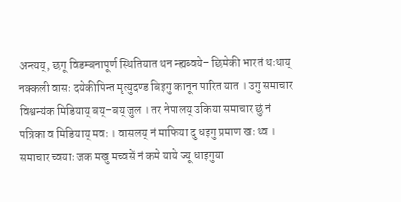अन्त्यय्, छगू विडम्बनापूर्ण स्थितियात थन न्ह्यब्वये– छिमेकी भारतं थःथाय् नक्कली वासः दयेकीपिन्त मृत्युदण्ड बिइगु कानून पारित यात । उगु समाचार विश्वन्यंक मिडियाय् बय्–बय् जुल । तर नेपालय् उकिया समाचार छुं नं पत्रिका व मिडियाय् मवः । वासलय् नं माफिया दु धइगु प्रमाण खः थ्व । समाचार च्वयाः जक मखु मच्वसें नं कमे याये ज्यू धाइगुया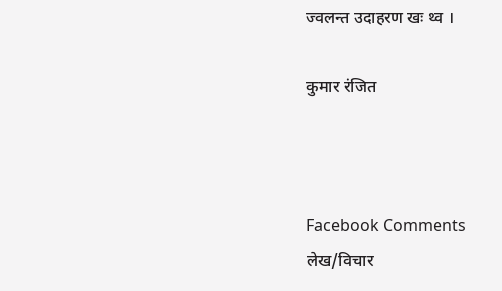ज्वलन्त उदाहरण खः थ्व ।

कुमार रंजित



Facebook Comments
लेख/विचार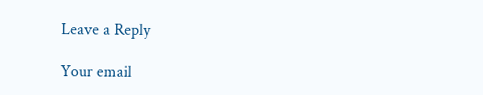Leave a Reply

Your email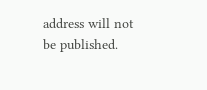address will not be published.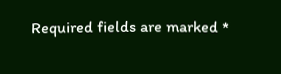Required fields are marked *